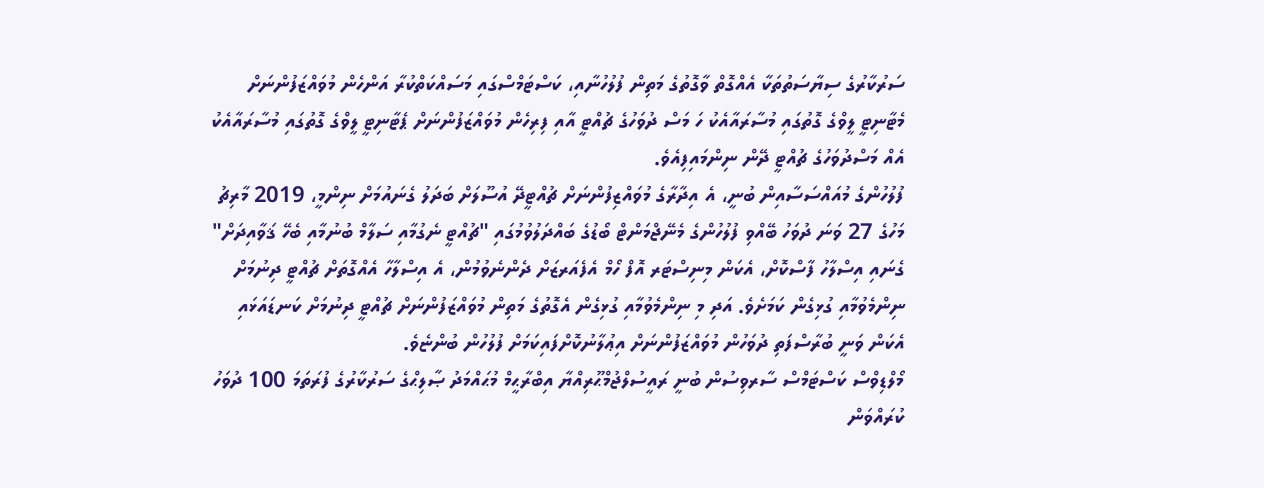ސަރުކާރުގެ ސިޔާސަތުތަކާ އެއްގޮތް ވާގޮތުގެ މަތިން ފުލުހުނާއި، ކަސްޓަމްސްގައި މަސައްކަތްކުރާ އަންހެން މުވައްޒަފުންނަށް މެޓާނިޓީ ލީވްގެ ގޮތުގައި މުސާރައާއެކު ހަ މަސް ދުވަހުގެ ޗުއްޓީ އާއި ފިރިހެން މުވައްޒަފުންނަށް ޕެޓާނިޓީ ލީވްގެ ގޮތުގައި މުސާރައާއެކު އެއް މަސްދުވަހުގެ ޗުއްޓީ ދޭން ނިންމައިފިއެވެ.
ފުލުހުންގެ މުއައްސަސާއިން ބުނީ، އެ އިދާރާގެ މުވައްޒިފުންނަށް ޗުއްޓީދޭ އުސޫލަށް ބަދަލު ގެނައުމަށް ނިންމީ، 2019 މާރިޗު މަހުގެ 27 ވަނަ ދުވަހު ބޭއްވި ފުލުހުންގެ މެނޭޖްމަންޓް ބޯޑުގެ ބައްދަލުވުމުގައި "ޗުއްޓީ ނެގުމާއި ސަލާމް ބުނުމާއި ބެހޭ ޤަވާއިދަށް" ގެނައި އިސްލާހު ފާސްކޮށް، އެކަން މިނިސްޓަރ އޮފް ހޯމް އެފެއަރޒަށް ދެންނެވުމުން، އެ އިސްލާހާ އެއްގޮތަށް ޗުއްޓީ ދިނުމަށް ނިންމެވުމާއި ގުޅިގެން ކަމަށެވެ. އަދި މި ނިންމެވުމާއި ގުޅިގެން އެގޮތުގެ މަތިން މުވައްޒަފުންނަށް ޗުއްޓީ ދިނުމަށް ކަނޑައަޅައި އެކަން ވަނީ ބުރާސްފަތި ދުވަހުން މުވައްޒަފުންނަށް އިޢުލާނުކޮށްފައިކަމަށް ފުލުހުން ބުންޏެވެ.
މޯލްޑިވްސް ކަސްޓަމްސް ސާރވިސުން ބުނީ ރައީސުލްޖުމްޙޫރިއްޔާ އިބްރާޙީމް މުޙައްމަދު ޞާލިޙްގެ ސަރުކާރުގެ ފުރަތަމަ 100 ދުވަހު ކުރައްވަން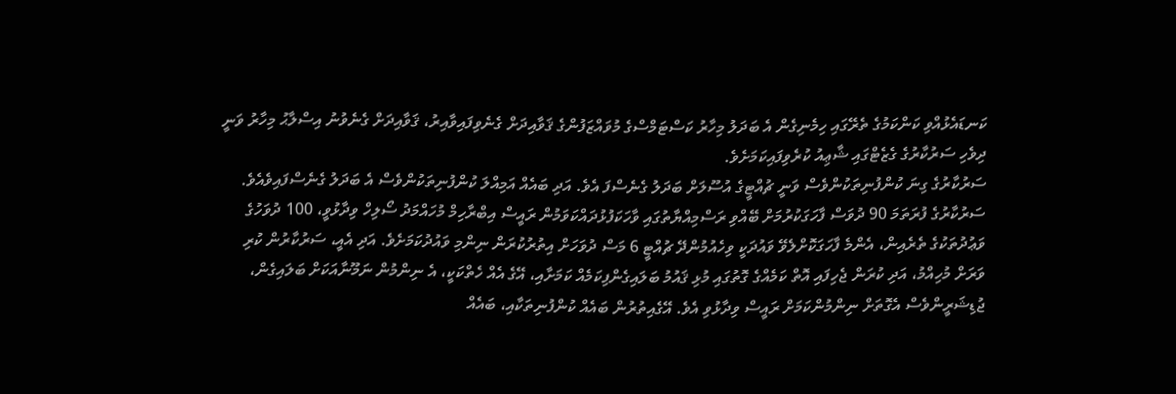ކަނޑައެޅުއްވި ކަންކަމުގެ ތެރޭގައި ހިމެނިގެން އެ ބަދަލު މިހާރު ކަސްޓަމްސްގެ މުވައްޒަފުންގެ ޤަވާއިދަށް ގެނެވިފައިވާއިރު، ޤަވާއިދަށް ގެނެވުނު އިސްލާޙު މިހާރު ވަނީ ދިވެހި ސަރުކާރުގެ ގެޒެޓްގައި ޝާޢިއު ކުރެވިފައިކަމަށެވެ.
ސަރުކާރުގެ ގިނަ ކުންފުނިތަކުންވެސް ވަނީ ޗުއްޓީގެ އުސޫލަށް ބަދަލު ގެނެސްފަ އެވެ. އަދި ބައެއް އަމިއްލަ ކުންފުނިތަކުންވެސް އެ ބަދަލު ގެނެސްފައިވެއެވެ.
ސަރުކާރުގެ ފުރަތަމަ 90 ދުވަސް ފާހަގަކުރުމަށް ބޭއްވި ރަސްމިއްޔާތުގައި ވާހަކަފުޅުދައްކަވަމުން ރައީސް އިބްރާހިމް މުހައްމަދު ސޯލިހް ވިދާޅުވީ، 100 ދުވަހުގެ ވަޢުދުތަކުގެ ތެރެއިން، އެންމެ ފާހަގަކޮށްލެވޭ ވައުދަކީ ވިހެއުމުންދޭ ޗުއްޓީ 6 މަސް ދުވަހަށް އިތުރުކުރަން ނިންމި ވައުދުކަމަށެވެ. އަދި އެއީ، ސަރުކާރުން ކުރި ވަރަށް މުހިއްމު، އަދި ކުރަން ޖެހިފައި އޮތް ކަމެއްގެ ގޮތުގައި މުޅި ޤައުމު ބަލައިގެންފިކަމެއް ކަމަށާއި، އޭގެ އެއް ހެތްކަކީ، އެ ނިންމުން ނަމޫނާއަކަށް ބަލައިގެން، ޖުޑިޝަރީންވެސް އެގޮތަށް ނިންމުންކަމަށް ރައީސް ވިދާޅުވި އެވެ. އޭގެއިތުރުން ބައެއް ކުންފުނިތަކާއި، ބައެއް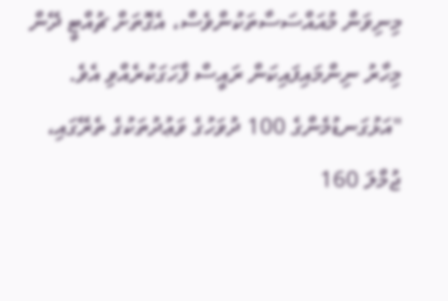މިނިވަން މުއައްސަސާތަކުންވެސް، އެގޮތަށް ޗުއްޓީ ދޭން މިހާރު ނިންމައިފައިކަން ރައީސް ފާހަގަކުރެއްވި އެވެ.
"އަޅުގަނޑުމެންގެ 100 ދުވަހުގެ ވަޢުދުތަކުގެ ތެރޭގައި، ޖުމްލަ 160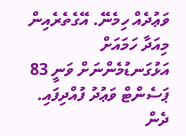ވަޢުދެއް ހިމެނޭ. އޭގެތެރެއިން މިއަދާ ހަމައަށް އަޅުގަނޑުމެންނަށް ވަނީ 83 ޕަސެންޓް ވަޢުދު ފުއްދިފައި. ދެން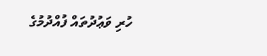ހުރި ވަޢުދުތައް ފުއްދުމުގެ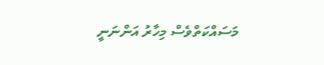މަސައްކަތްވެސް މިހާރު އަންނަނީ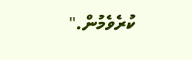ކުރެވެމުން."